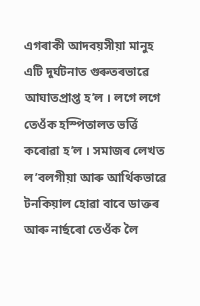এগৰাকী আদবয়সীয়া মানুহ এটি দুৰ্ঘটনাত গুৰুতৰভাৱে আঘাতপ্রাপ্ত হ’ল । লগে লগে তেওঁক হস্পিতালত ভৰ্ত্তি কৰোৱা হ’ল । সমাজৰ লেখত ল’বলগীয়া আৰু আৰ্থিকভাৱে টনকিয়াল হোৱা বাবে ডাক্তৰ আৰু নাৰ্ছৰো তেওঁক লৈ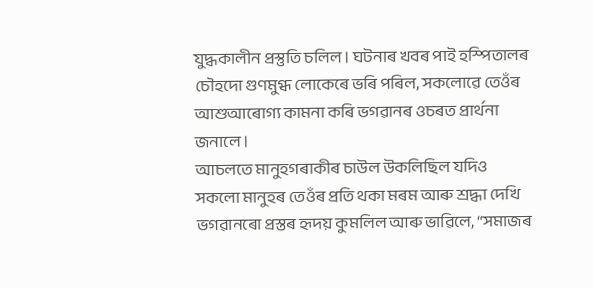যুদ্ধকালীন প্রস্তুতি চলিল । ঘটনাৰ খবৰ পাই হস্পিতালৰ চৌহদো গুণমুগ্ধ লোকেৰে ভৰি পৰিল, সকলোৱে তেওঁৰ আশুআৰোগ্য কামনা কৰি ভগৱানৰ ওচৰত প্রাৰ্থনা জনালে ।
আচলতে মানুহগৰাকীৰ চাউল উকলিছিল যদিও সকলো মানুহৰ তেওঁৰ প্রতি থকা মৰম আৰু শ্রদ্ধা দেখি ভগৱানৰো প্রস্তৰ হৃদয় কুমলিল আৰু ভাৱিলে, “সমাজৰ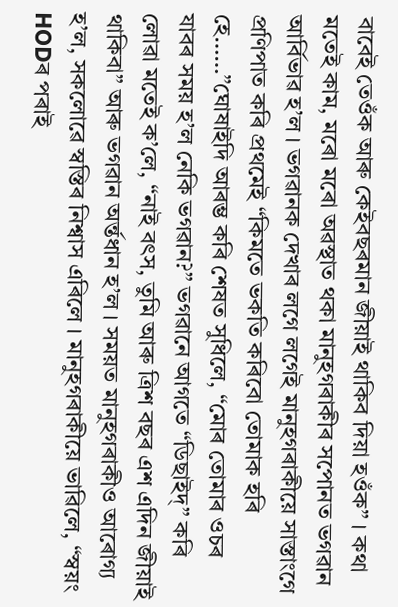বাবেই তেওঁক আৰু কেইবছৰমান জীয়াই থাকিব দিয়া হওঁক” । কথা মতেই কাম, মৰো মৰো অৱস্থাত থকা মানুহগৰাকীৰ সপোনত ভগৱান আৰ্বিভাৱ হ’ল । ভগৱানক দেখাৰ লগে লগেই মানুহগৰাকীয়ে সাস্তাংগে প্রণিপাত কৰি প্রথমেই “কিমতে ভকতি কৰিবো তোমাক হৰি হে……”ঘোষাইদি আৰম্ভ কৰি শেষত সুধিলে, “মোৰ তোমাৰ ওচৰ যাবৰ সময় হ’ল নেকি ভগৱান?” ভগৱানে আগতে “ডিছাইদ্” কৰি লোৱা মতেই ক’লে, “নাই বৎস, তুমি আৰু ত্রিশ বছৰ এশ এদিন জীয়াই থাকিবা” আৰু ভগৱান অৰ্ন্তধান হ’ল । সময়ত মানুহগৰাকীও আৰোগ্য হ’ল, সকলোৱে স্বস্তিৰ নিশ্বাস এৰিলে । মানুহগৰাকীয়ে ভাৱিলে, “স্বয়ং HODৰ পৰাই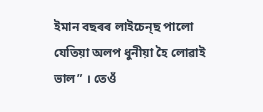ইমান বছৰৰ লাইচেন্ছ পালো যেতিয়া অলপ ধুনীয়া হৈ লোৱাই ভাল” । তেওঁ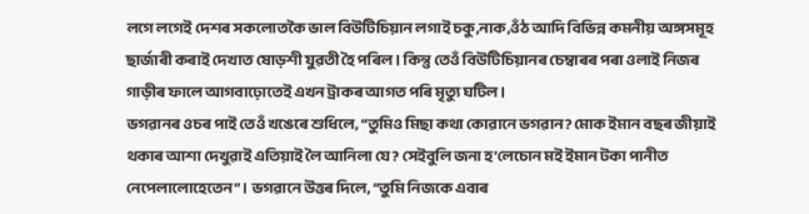লগে লগেই দেশৰ সকলোতকৈ ভাল বিউটিচিয়ান লগাই চকু,নাক,ওঁঠ আদি বিভিন্ন কমনীয় অঙ্গসমূহ ছাৰ্জাৰী কৰাই দেখাত ষোড়শী যুৱতী হৈ পৰিল । কিন্তু তেওঁ বিউটিচিয়ানৰ চেম্বাৰৰ পৰা ওলাই নিজৰ গাড়ীৰ ফালে আগবাঢ়োতেই এখন ট্রাকৰ আগত পৰি মৃত্যু ঘটিল ।
ভগৱানৰ ওচৰ পাই তেওঁ খঙেৰে শুধিলে, “তুমিও মিছা কথা কোৱানে ভগৱান? মোক ইমান বছৰ জীয়াই থকাৰ আশা দেখুৱাই এতিয়াই লৈ আনিলা যে? সেইবুলি জনা হ’লেচোন মই ইমান টকা পানীত নেপেলালোহেতেন” । ভগৱানে উত্তৰ দিলে, “তুমি নিজকে এবাৰ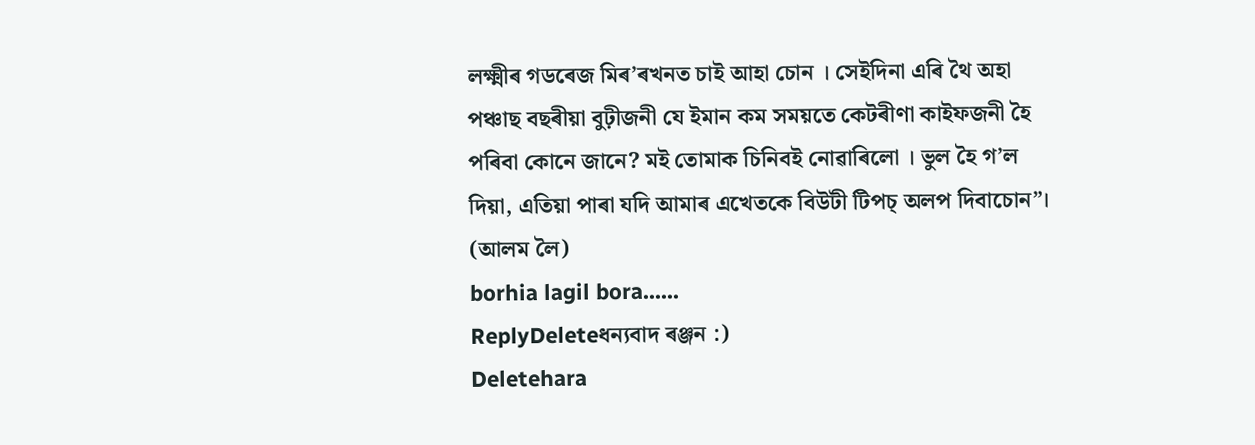লক্ষ্মীৰ গডৰেজ মিৰ’ৰখনত চাই আহা চোন । সেইদিনা এৰি থৈ অহা পঞ্চাছ বছৰীয়া বুঢ়ীজনী যে ইমান কম সময়তে কেটৰীণা কাইফজনী হৈ পৰিবা কোনে জানে? মই তোমাক চিনিবই নোৱাৰিলো । ভুল হৈ গ’ল দিয়া, এতিয়া পাৰা যদি আমাৰ এখেতকে বিউটী টিপচ্ অলপ দিবাচোন”। (আলম লৈ)
borhia lagil bora......
ReplyDeleteধন্যবাদ ৰঞ্জন :)
Deletehara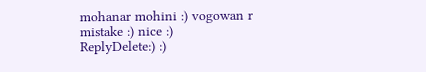mohanar mohini :) vogowan r mistake :) nice :)
ReplyDelete:) :)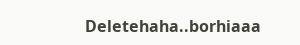Deletehaha..borhiaaa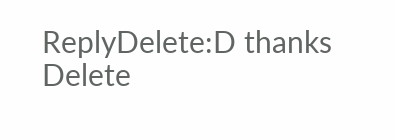ReplyDelete:D thanks
Delete